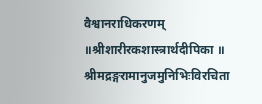वैश्वानराधिकरणम्
॥श्रीशारीरकशास्त्रार्थदीपिका ॥ श्रीमद्रङ्गरामानुजमुनिभिःविरचिता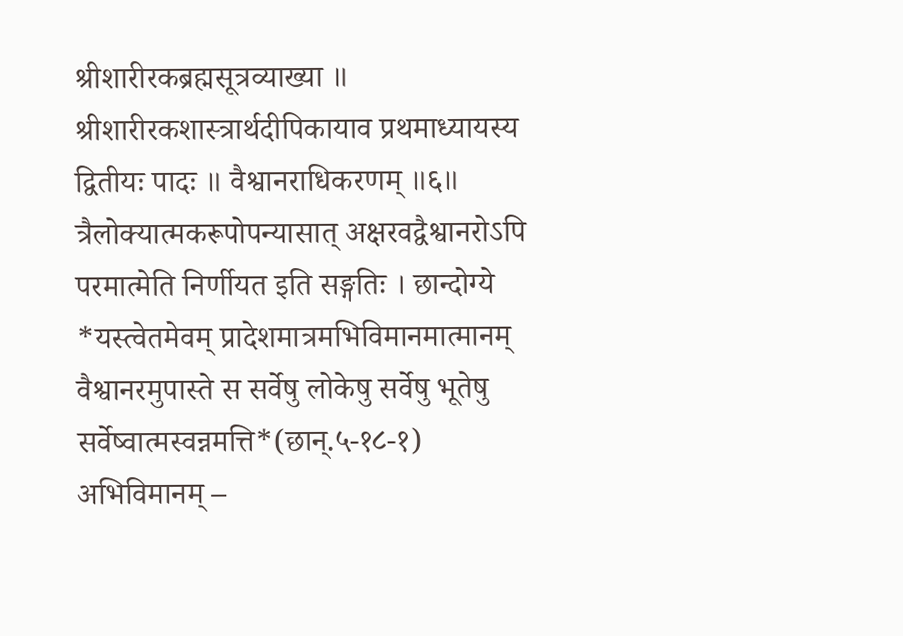श्रीशारीरकब्रह्मसूत्रव्याख्या ॥ श्रीशारीरकशास्त्रार्थदीपिकायाव प्रथमाध्यायस्य द्वितीयः पादः ॥ वैश्वानराधिकरणम् ॥६॥ त्रैलोक्यात्मकरूपोपन्यासात् अक्षरवद्वैश्वानरोऽपि परमात्मेति निर्णीयत इति सङ्गतिः । छान्दोग्ये *यस्त्वेतमेवम् प्रादेशमात्रमभिविमानमात्मानम् वैश्वानरमुपास्ते स सर्वेषु लोकेषु सर्वेषु भूतेषु सर्वेष्वात्मस्वन्नमत्ति*(छान्.५-१८-१) अभिविमानम् –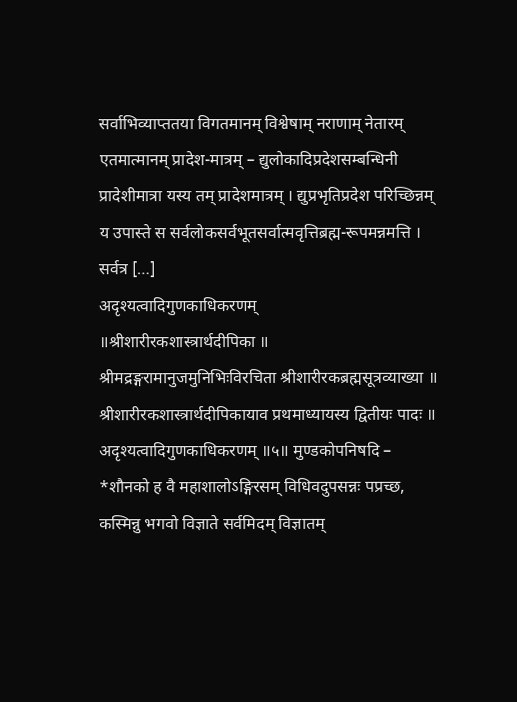सर्वाभिव्याप्ततया विगतमानम् विश्वेषाम् नराणाम् नेतारम् एतमात्मानम् प्रादेश-मात्रम् – द्युलोकादिप्रदेशसम्बन्धिनी प्रादेशीमात्रा यस्य तम् प्रादेशमात्रम् । द्युप्रभृतिप्रदेश परिच्छिन्नम् य उपास्ते स सर्वलोकसर्वभूतसर्वात्मवृत्तिब्रह्म-रूपमन्नमत्ति । सर्वत्र […]
अदृश्यत्वादिगुणकाधिकरणम्
॥श्रीशारीरकशास्त्रार्थदीपिका ॥ श्रीमद्रङ्गरामानुजमुनिभिःविरचिता श्रीशारीरकब्रह्मसूत्रव्याख्या ॥ श्रीशारीरकशास्त्रार्थदीपिकायाव प्रथमाध्यायस्य द्वितीयः पादः ॥ अदृश्यत्वादिगुणकाधिकरणम् ॥५॥ मुण्डकोपनिषदि – *शौनको ह वै महाशालोऽङ्गिरसम् विधिवदुपसन्नः पप्रच्छ, कस्मिन्नु भगवो विज्ञाते सर्वमिदम् विज्ञातम्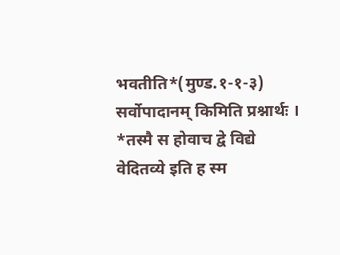भवतीति*(मुण्ड.१-१-३) सर्वोपादानम् किमिति प्रश्नार्थः । *तस्मै स होवाच द्वे विद्ये वेदितव्ये इति ह स्म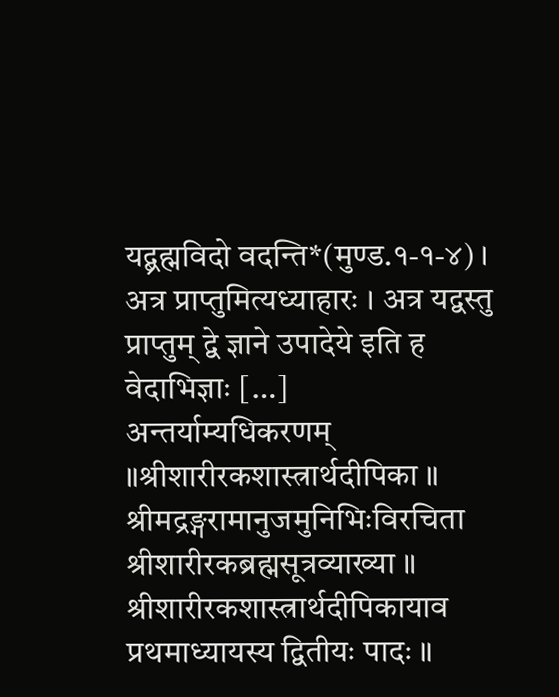यद्ब्रह्मविदो वदन्ति*(मुण्ड.१-१-४) । अत्र प्राप्तुमित्यध्याहारः । अत्र यद्वस्तु प्राप्तुम् द्वे ज्ञाने उपादेये इति ह वेदाभिज्ञाः […]
अन्तर्याम्यधिकरणम्
॥श्रीशारीरकशास्त्रार्थदीपिका ॥ श्रीमद्रङ्गरामानुजमुनिभिःविरचिता श्रीशारीरकब्रह्मसूत्रव्याख्या ॥ श्रीशारीरकशास्त्रार्थदीपिकायाव प्रथमाध्यायस्य द्वितीयः पादः ॥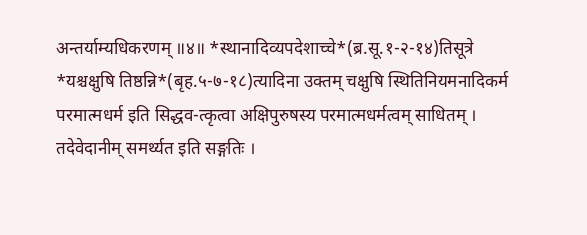अन्तर्याम्यधिकरणम् ॥४॥ *स्थानादिव्यपदेशाच्चे*(ब्र.सू.१-२-१४)तिसूत्रे *यश्चक्षुषि तिष्ठन्नि*(बृह.५-७-१८)त्यादिना उक्तम् चक्षुषि स्थितिनियमनादिकर्म परमात्मधर्म इति सिद्धव-त्कृत्वा अक्षिपुरुषस्य परमात्मधर्मत्वम् साधितम् । तदेवेदानीम् समर्थ्यत इति सङ्गतिः ।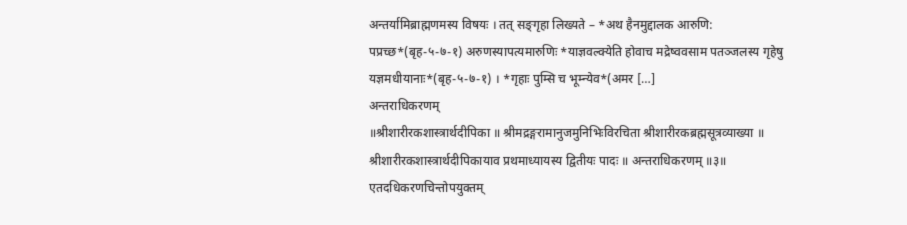अन्तर्यामिब्राह्मणमस्य विषयः । तत् सङ्गृहा लिख्यते – *अथ हैनमुद्दालक आरुणि: पप्रच्छ*(बृह-५-७-१) अरुणस्यापत्यमारुणिः *याज्ञवल्क्येति होवाच मद्रेष्ववसाम पतञ्जलस्य गृहेषु यज्ञमधीयानाः*(बृह-५-७-१) । *गृहाः पुम्सि च भूम्न्येव*(अमर […]
अन्तराधिकरणम्
॥श्रीशारीरकशास्त्रार्थदीपिका ॥ श्रीमद्रङ्गरामानुजमुनिभिःविरचिता श्रीशारीरकब्रह्मसूत्रव्याख्या ॥ श्रीशारीरकशास्त्रार्थदीपिकायाव प्रथमाध्यायस्य द्वितीयः पादः ॥ अन्तराधिकरणम् ॥३॥ एतदधिकरणचिन्तोपयुक्तम्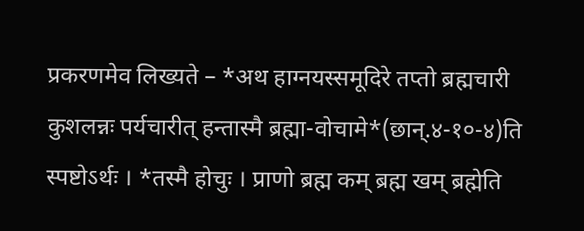प्रकरणमेव लिख्यते – *अथ हाग्नयस्समूदिरे तप्तो ब्रह्मचारी कुशलन्नः पर्यचारीत् हन्तास्मै ब्रह्मा-वोचामे*(छान्.४-१०-४)ति स्पष्टोऽर्थः । *तस्मै होचुः । प्राणो ब्रह्म कम् ब्रह्म खम् ब्रह्मेति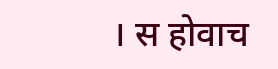। स होवाच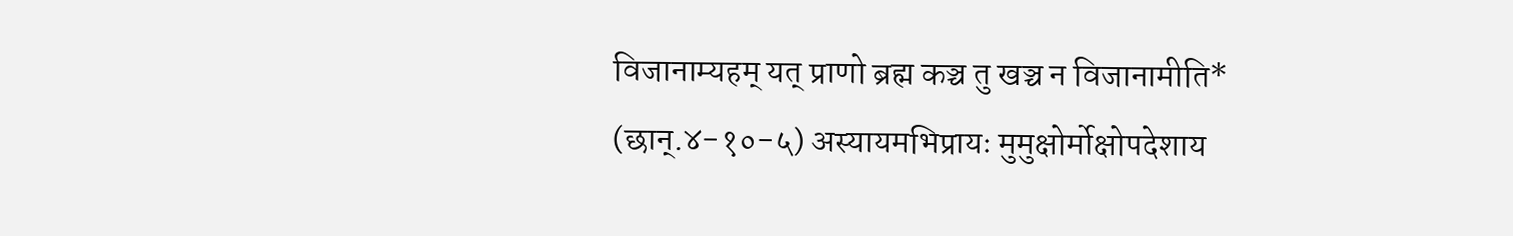विजानाम्यहम् यत् प्राणो ब्रह्म कञ्च तु खञ्च न विजानामीति* (छान्.४-१०-५) अस्यायमभिप्रायः मुमुक्षोर्मोक्षोपदेशाय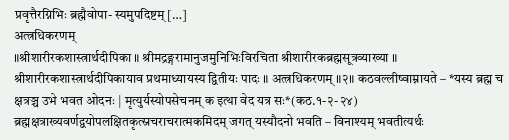प्रवृत्तैरग्निभिः ब्रह्मैवोपा- स्यमुपदिष्टम् […]
अत्त्रधिकरणम्
॥श्रीशारीरकशास्त्रार्थदीपिका ॥ श्रीमद्रङ्गरामानुजमुनिभिःविरचिता श्रीशारीरकब्रह्मसूत्रव्याख्या ॥ श्रीशारीरकशास्त्रार्थदीपिकायाव प्रथमाध्यायस्य द्वितीयः पादः ॥ अत्त्रधिकरणम् ॥२॥ कठवल्लीष्वाम्नायते – *यस्य ब्रह्म च क्षत्रञ्च उभे भवत ओदनः | मृत्युर्यस्योपसेचनम् क इत्था वेद यत्र सः*(कठ.१-२-२४) ब्रह्मक्षत्राख्यवर्णद्वयोपलक्षितकृत्स्नचराचरात्मकमिदम् जगत् यस्यौदनो भवति – विनाश्यम् भवतीत्यर्थः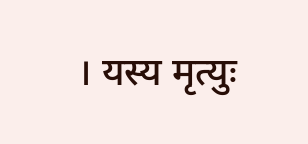। यस्य मृत्युः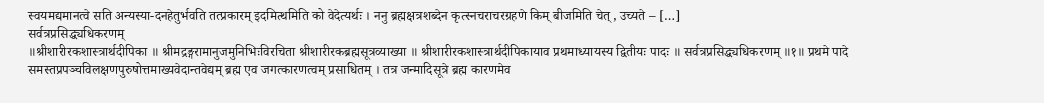स्वयमद्यमानत्वे सति अन्यस्या-दनहेतुर्भवति तत्प्रकारम् इदमित्थमिति को वेदेत्यर्थः । ननु ब्रह्मक्षत्रशब्देन कृत्स्नचराचरग्रहणे किम् बीजमिति चेत्, उच्यते – […]
सर्वत्रप्रसिद्ध्यधिकरणम्
॥श्रीशारीरकशास्त्रार्थदीपिका ॥ श्रीमद्रङ्गरामानुजमुनिभिःविरचिता श्रीशारीरकब्रह्मसूत्रव्याख्या ॥ श्रीशारीरकशास्त्रार्थदीपिकायाव प्रथमाध्यायस्य द्वितीयः पादः ॥ सर्वत्रप्रसिद्ध्यधिकरणम् ॥१॥ प्रथमे पादे समस्तप्रपञ्चविलक्षणपुरुषोत्तमाख्यवेदान्तवेद्यम् ब्रह्म एव जगत्कारणत्वम् प्रसाधितम् । तत्र जन्मादिसूत्रे ब्रह्म कारणमेव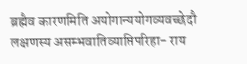ब्रह्मैव कारणमिति अयोगान्ययोगव्यवच्छेदौ लक्षणस्य असम्भवातिव्याप्तिपरिहा- राय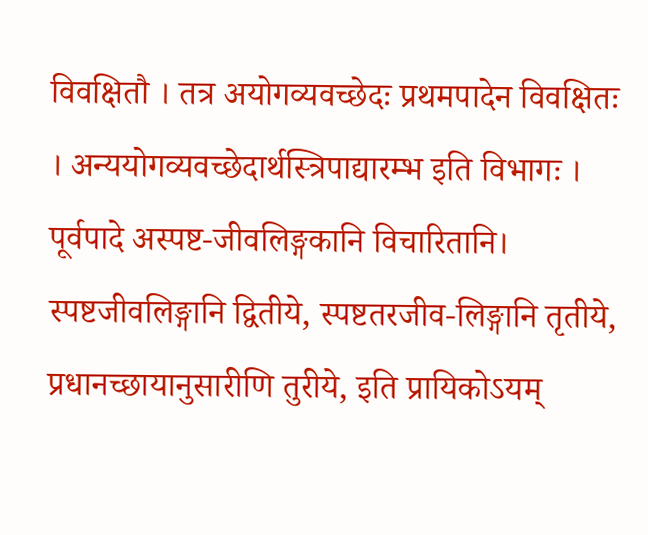विवक्षितौ । तत्र अयोगव्यवच्छेदः प्रथमपादेन विवक्षितः । अन्ययोगव्यवच्छेदार्थस्त्रिपाद्यारम्भ इति विभागः । पूर्वपादे अस्पष्ट-जीवलिङ्गकानि विचारितानि। स्पष्टजीवलिङ्गानि द्वितीये, स्पष्टतरजीव-लिङ्गानि तृतीये, प्रधानच्छायानुसारीणि तुरीये, इति प्रायिकोऽयम्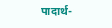पादार्थ-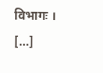विभागः । […]